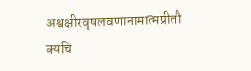अश्वक्षीरवृषलवणानामात्मप्रीतौ क्यचि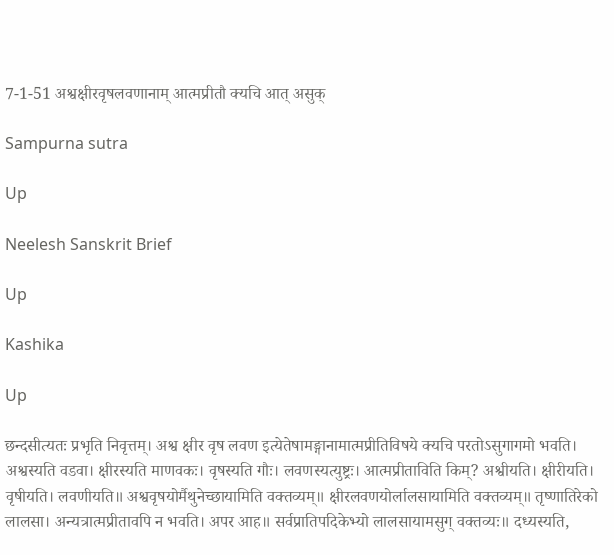7-1-51 अश्वक्षीरवृषलवणानाम् आत्मप्रीतौ क्यचि आत् असुक्

Sampurna sutra

Up

Neelesh Sanskrit Brief

Up

Kashika

Up

छन्दसीत्यतः प्रभृति निवृत्तम्। अश्व क्षीर वृष लवण इत्येतेषामङ्गानामात्मप्रीतिविषये क्यचि परतोऽसुगागमो भवति। अश्वस्यति वडवा। क्षीरस्यति माणवकः। वृषस्यति गौः। लवणस्यत्युष्ट्रः। आत्मप्रीताविति किम्? अश्वीयति। क्षीरीयति। वृषीयति। लवणीयति॥ अश्ववृषयोर्मैथुनेच्छायामिति वक्तव्यम्॥ क्षीरलवणयोर्लालसायामिति वक्तव्यम्॥ तृष्णातिरेको लालसा। अन्यत्रात्मप्रीतावपि न भवति। अपर आह॥ सर्वप्रातिपदिकेभ्यो लालसायामसुग् वक्तव्यः॥ दध्यस्यति,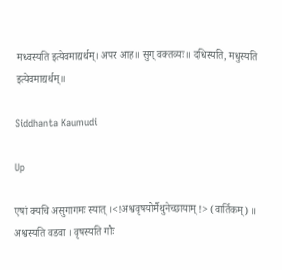मध्वस्यति इत्येवमाद्यर्थम्। अपर आह॥ सुग् वक्तव्यः॥ दधिस्यति, मधुस्यति इत्येवमाद्यर्थम्॥

Siddhanta Kaumudi

Up

एषां क्यचि असुगागमः स्यात् ।<!अश्ववृषयोर्मैथुनेच्छायाम् !> (वार्तिकम्) ॥ अश्वस्यति वडवा । वृषस्यति गौः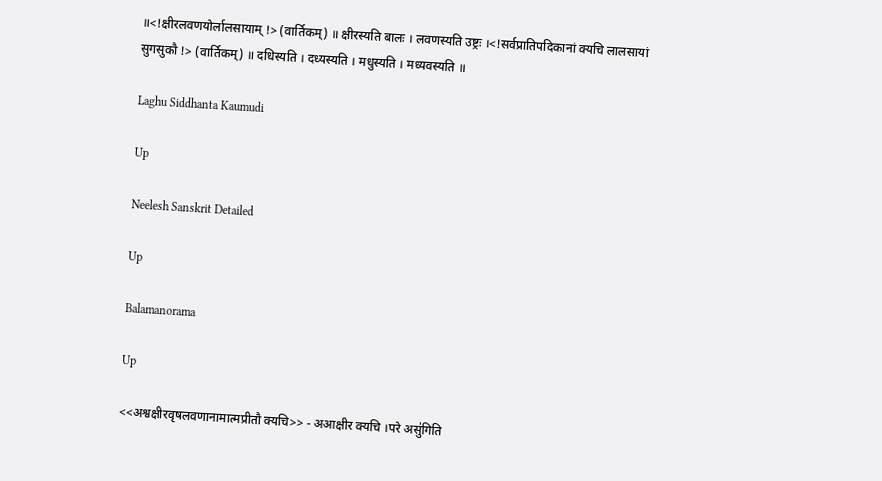॥<!क्षीरलवणयोर्लालसायाम् !> (वार्तिकम्) ॥ क्षीरस्यति बालः । लवणस्यति उष्ट्रः ।<!सर्वप्रातिपदिकानां क्यचि लालसायां सुगसुकौ !> (वार्तिकम्) ॥ दधिस्यति । दध्यस्यति । मधुस्यति । मध्यवस्यति ॥

Laghu Siddhanta Kaumudi

Up

Neelesh Sanskrit Detailed

Up

Balamanorama

Up

<<अश्वक्षीरवृषलवणानामात्मप्रीतौ क्यचि>> - अआक्षीर क्यचि ।परे असु॑गिति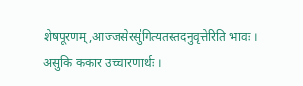शेषपूरणम्,आज्जसेरसु॑गित्यतस्तदनुवृत्तेरिति भावः । असुकि ककार उच्चारणार्थः ।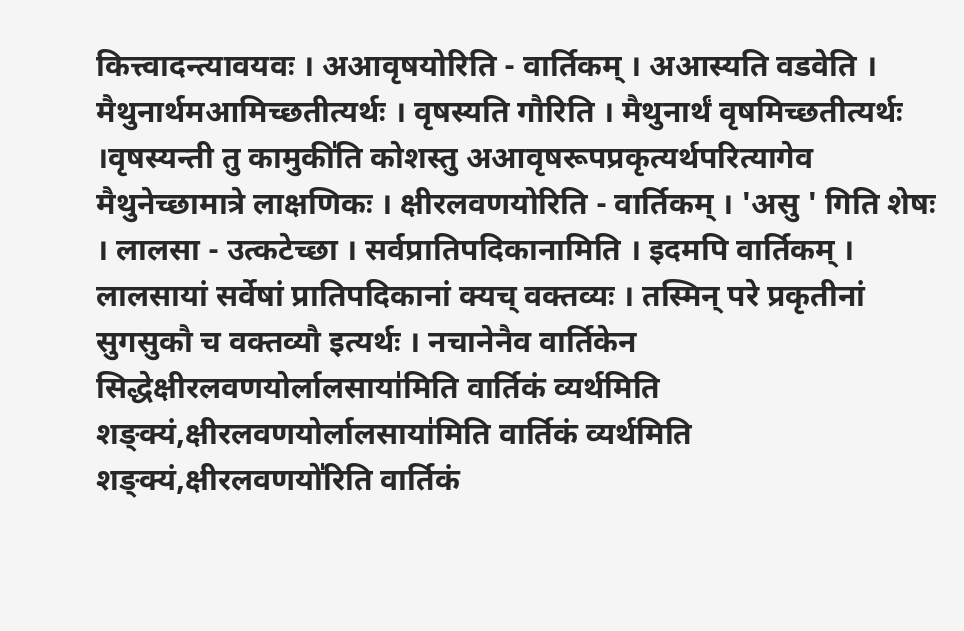कित्त्वादन्त्यावयवः । अआवृषयोरिति - वार्तिकम् । अआस्यति वडवेति । मैथुनार्थमआमिच्छतीत्यर्थः । वृषस्यति गौरिति । मैथुनार्थं वृषमिच्छतीत्यर्थः ।वृषस्यन्ती तु कामुकी॑ति कोशस्तु अआवृषरूपप्रकृत्यर्थपरित्यागेव मैथुनेच्छामात्रे लाक्षणिकः । क्षीरलवणयोरिति - वार्तिकम् । 'असु ' गिति शेषः । लालसा - उत्कटेच्छा । सर्वप्रातिपदिकानामिति । इदमपि वार्तिकम् । लालसायां सर्वेषां प्रातिपदिकानां क्यच् वक्तव्यः । तस्मिन् परे प्रकृतीनां सुगसुकौ च वक्तव्यौ इत्यर्थः । नचानेनैव वार्तिकेन सिद्धेक्षीरलवणयोर्लालसाया॑मिति वार्तिकं व्यर्थमिति शङ्क्यं,क्षीरलवणयोर्लालसाया॑मिति वार्तिकं व्यर्थमिति शङ्क्यं,क्षीरलवणयो॑रिति वार्तिकं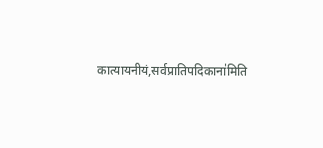कात्यायनीयं,सर्वप्रातिपदिकाना॑मिति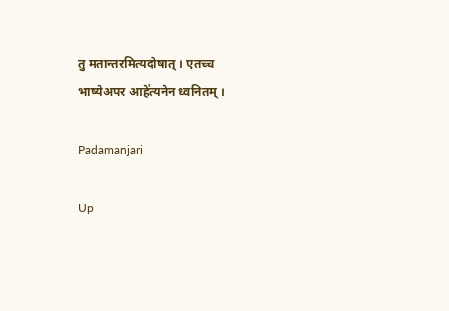तु मतान्तरमित्यदोषात् । एतच्च भाष्येअपर आहे॑त्यनेन ध्वनितम् ।

Padamanjari

Up